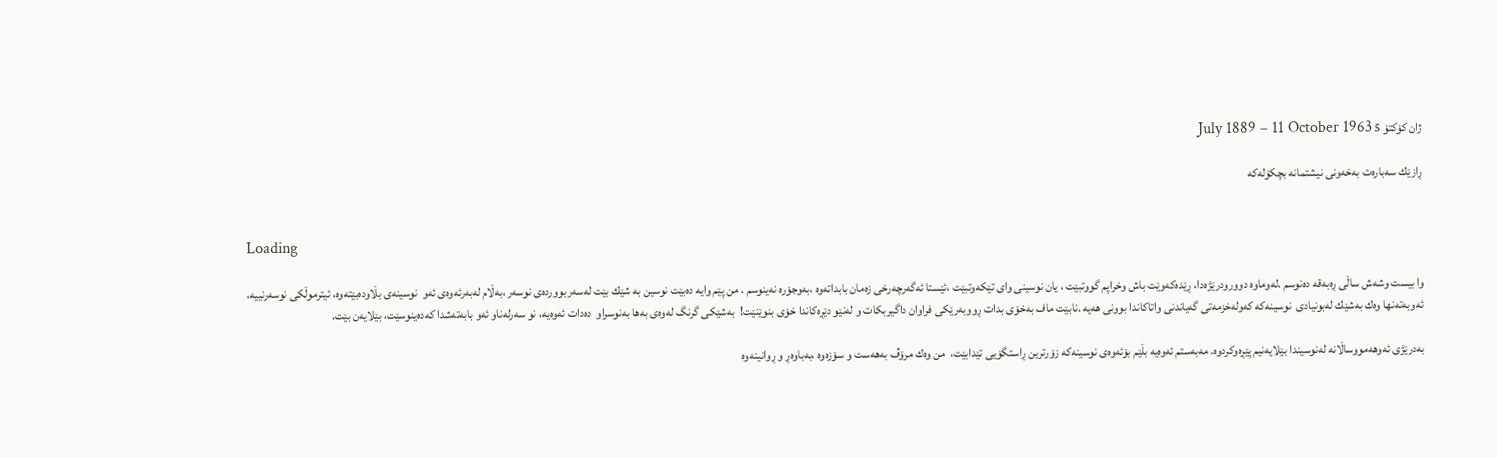ژان كۆكتۆ 5 July 1889 – 11 October 1963

ڕازێك سه‌باره‌ت به‌خه‌ونى نیشتمانه‌ بچكۆله‌كه‌


Loading

وا بیست وشه‌ش ساڵى ڕه‌به‌قه‌ ده‌نوسم .له‌وماوه‌ دوورودرێژه‌دا، ڕێده‌كه‌وێت باش وخراپم گووتبێت ، یان نوسینى واى تێكه‌وتبێت ،ئێستا ئه‌گه‌رچه‌رخى زه‌مان بابداته‌وه‌ ،به‌وجۆره‌ نه‌ینوسم . من پێم وایه‌ ده‌بێت نوسین به‌ شێك بێت له‌سه‌ربوورده‌ى نوسه‌ر ،به‌ڵام له‌به‌رئه‌وه‌ى ئه‌و  نوسینه‌ى بڵاوده‌بێته‌وه‌، ئیترموڵكى نوسه‌رنییه، ئه‌وبه‌ته‌نها وه‌ك به‌شێك له‌بونیادى  نوسینه‌كه‌ ‌كه‌وله‌خزمه‌تى گه‌یاندنى واتاكاندا بوونى هه‌یه‌ .نابێت ماف به‌خۆى بدات ڕووبه‌رێكى فراوان داگیربكات و له‌نێو دێڕه‌كاندا خۆى بنوێنێت!  به‌شێكى گرنگ له‌وه‌ى به‌ها به‌نوسراو  ده‌دات ئه‌وه‌یه‌، نو سه‌رله‌ناو ئه‌و بابه‌ته‌شدا كه‌ده‌ینوسێت، بێلایه‌ن بێت.

به‌درێژى ئه‌وهه‌مووساڵانه‌ له‌نوسیندا بێلایه‌نیم پێڕه‌وكردوه‌. مه‌به‌ستم ئه‌وه‌یه‌ بڵێم بۆئه‌وه‌ى نوسینه‌كه‌ زۆرترین ڕاستگۆیى تێدابێت،  من وه‌ك مرۆڤ به‌هه‌ست و سۆزه‌وه‌ ،به‌باوه‌ڕ و ڕوانینه‌وه‌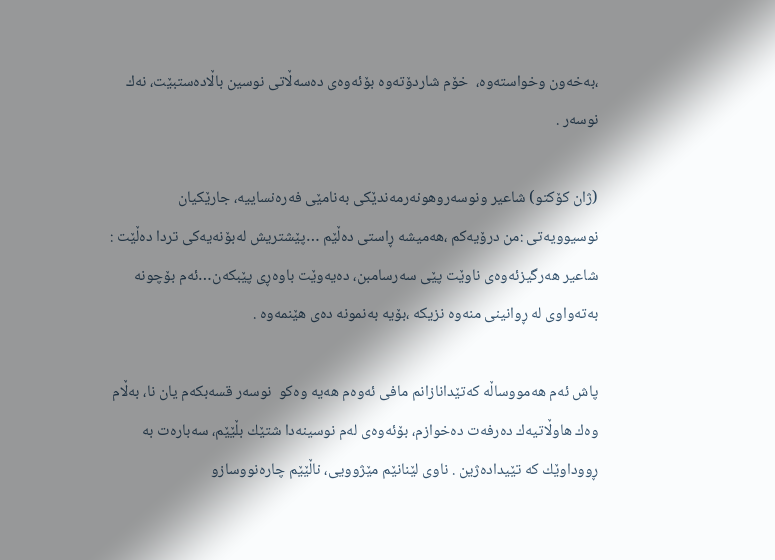،به‌خه‌ون وخواسته‌وه‌،  خۆم شاردۆته‌وه‌ بۆئه‌وه‌ى ده‌سه‌ڵاتى نوسین باڵاده‌ستبێت، نه‌ك نوسه‌ر .

(ژان كۆكتو) شاعیر ونوسه‌روهونه‌رمه‌ندێكى به‌نامێى فه‌ره‌نساییه‌، جارێكیان نوسیوویه‌تى :من درۆیه‌كم ،هه‌میشه‌ ڕاستى ده‌ڵێم …پێشتریش له‌بۆنه‌یه‌كى تردا ده‌ڵێت : شاعیر هه‌رگیزئه‌وه‌ى ناوێت پێى سه‌رسامبن، ده‌یه‌وێت باوه‌ڕى پێبكه‌ن…ئه‌م بۆچونه‌ به‌ته‌واوى له‌ ڕوانینى منه‌وه‌ نزیكه‌ ،بۆیه‌ به‌نمونه‌ ده‌ى هێنمه‌وه‌ .

پاش ئه‌م هه‌مووساڵه‌ كه‌تێدانازانم مافى ئه‌وه‌م هه‌یه‌ وه‌كو  نوسه‌ر قسه‌بكه‌م یان نا، به‌ڵام وه‌ك هاوڵاتیه‌ك ده‌رفه‌ت ده‌خوازم، بۆئه‌وه‌ى له‌م نوسینه‌دا شتێك بڵێێم، سه‌باره‌ت به‌ ڕووداوێك كه‌ تێیداده‌ژین . ناوى لێنانێم مێژوویی، ناڵێێم چاره‌نووسازو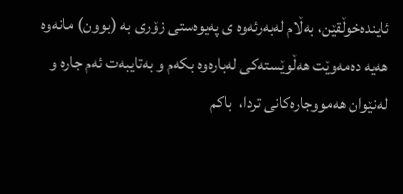ئاینده‌خوڵقێن، به‌ڵام له‌به‌رئه‌وه‌ ى په‌یوه‌ستى زۆرى به‌ (بوون) مانه‌وه‌ هه‌یه‌ ده‌مه‌وێت هه‌ڵوێسته‌كى له‌باره‌وه‌ بكه‌م و به‌تایبه‌ت ئه‌م جاره‌ و   له‌نێوان هه‌مووجاره‌كانى تردا،  باكم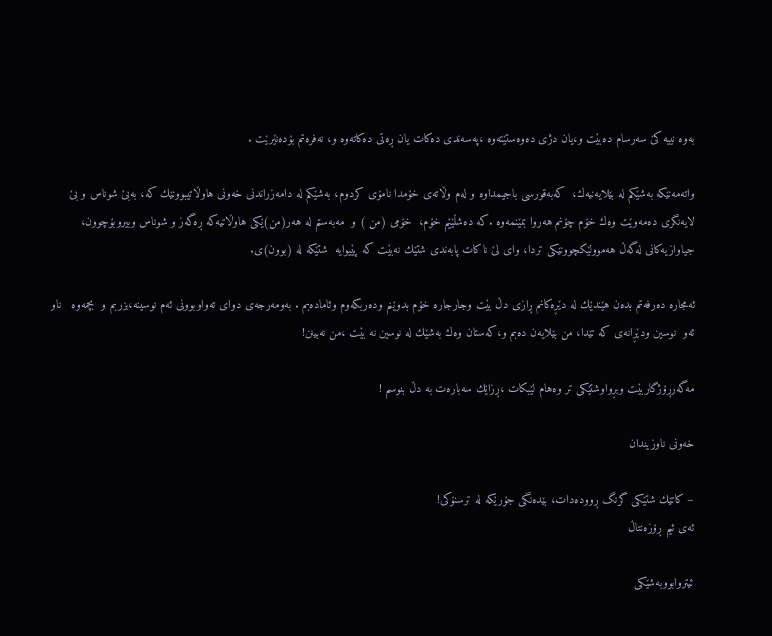به‌وه‌ نییه‌ كێ سه‌رسام ده‌بێت و،یان دژى ده‌وه‌ستێته‌وه‌ ،په‌سه‌ندى ده‌كات یان ڕه‌تى ده‌كاته‌وه‌ و، نه‌فره‌تم بۆده‌نێرێت .

واته‌مه‌نێكه‌ به‌شێكم له‌ بێلایه‌نیه‌ك،  كه‌به‌قورسى باجیمداوه‌ و له‌م وڵاته‌ى خۆمدا نامۆى كردوم، به‌شێكم له‌ دامه‌زراندنى خه‌ونى هاوڵاتیبوونێك كه‌، به‌بێ شوناس و بێ لایه‌نگرى ده‌مه‌وێت وه‌ك خۆم چۆنم هه‌روا بمێنمه‌وه‌ .كه‌ ده‌شڵێێم خۆم،  خۆمى (من ) و  مه‌به‌ستم له‌ هه‌ر(من)ێكى هاوڵاتیه‌كه‌ ڕه‌گه‌ز و شوناس وبیروبۆچوون،  جیاوازیه‌كانى له‌گه‌ڵ هه‌موولێكچوونێكى تردا، واى لێ ناكات پابه‌ندى شتێك نه‌بێت كه‌ پێیوایه‌  شتێكه‌ له‌ (بوون)ى.

ئه‌مجاره‌ ده‌رفه‌تم بده‌ن هێندێك له‌ دێڕه‌كانم ڕازى دڵ بێت وجارجاره‌ خۆم بدوێنم وده‌ربكه‌وم وئاماده‌بم . به‌ومه‌رجه‌ى دواى ته‌واوبوونى ئه‌م نوسینه‌،بزربم و  بچمه‌وه‌   ناو ئه‌و  نوسین ودێڕانه‌ى كه‌ تێدا، من بێلایه‌ن ده‌بم و،كه‌ستان وه‌ك به‌شێك له‌ نوسین نه‌ بێت ،من نه‌بینن!

مه‌گه‌رڕۆژگاربێت وبڕواوشتێكى تر وه‌هام لێبكات ،ڕزاێك سه‌باره‌ت به دڵ بنوسم !

خه‌ونى ناوزیندان

– كاتێك شتێكى گرنگ ڕووده‌دات، بێده‌نگى جۆرێكه‌ له‌ ترسنۆكى!
ئه‌ى ئیم ڕۆزه‌نتاڵ

ئیتروابووبه‌شێكى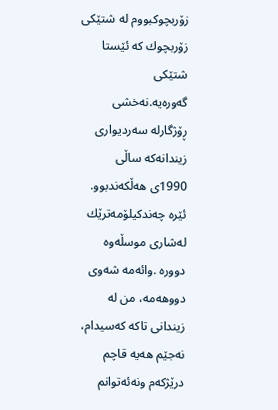زۆربچوكبووم له‌ شتێكى زۆربچوك كه‌ ئێستا شتێكى گه‌وره‌یه‌.نه‌خشى ڕۆژگارله‌ سه‌ردیوارى زیندانه‌كه‌ ساڵى 1990ى هه‌ڵكه‌ندبوو.  ئێره‌ چه‌ندكیلۆمه‌ترێك له‌شارى موسڵه‌وه‌ دووره‌ .وائه‌مه‌ شه‌وى دووهه‌مه‌، من له‌ زیندانى تاكه‌ كه‌سیدام، نه‌جێم هه‌یه‌ قاچم درێژكه‌م ونه‌ئه‌توانم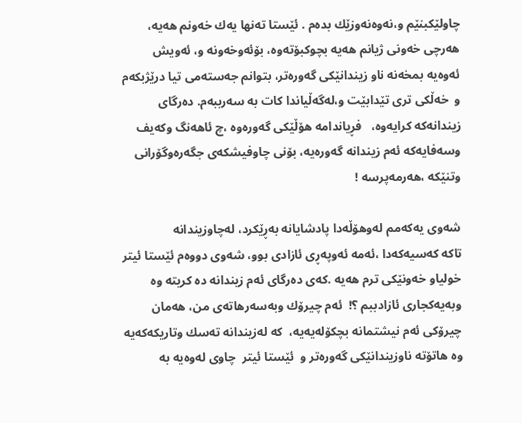چاولێكبنێم و،نه‌وه‌نه‌وزێك بده‌م . ئێستا ته‌نها یه‌ك خه‌ونم هه‌یه‌، هه‌رچى خه‌ونى ژیانم هه‌یه‌ بچوكبۆته‌وه‌، بۆئه‌وخه‌ونه‌ و، ئه‌ویش ئه‌وه‌یه‌ بمخه‌نه‌ ناو زیندانێكى گه‌وره‌تر، بتوانم جه‌سته‌مى تیا درێژبكه‌م و  خه‌ڵكى ترى تێدابێت و،له‌گه‌ڵیاندا كات به‌ سه‌رببه‌م. ده‌رگاى زیندانه‌كه‌ كرایه‌وه‌،   فڕیاندامه‌ هۆڵێكى گه‌وره‌وه‌ ،چ ئاهه‌نگ وكه‌یف وسه‌فایه‌كه‌ ئه‌م زیندانه‌ گه‌وره‌یه‌، بۆنى چاوفیشكه‌ى جگه‌ره‌وگۆرانى وتنێكه‌ ،هه‌رمه‌پرسه !

شه‌وى یه‌كه‌مم له‌وهۆڵه‌دا پادشایانه‌ به‌ڕێكرد، له‌چاوزیندانه‌ تاكه ‌كه‌سیه‌كه‌دا ،ئه‌مه‌ ئه‌وپه‌ڕى ئازادى بوو، شه‌وى دووه‌م ئێستا ئیتر خولیاو خه‌ونێكى ترم هه‌یه‌ .كه‌ى ده‌رگاى ئه‌م زیندانه‌ ده كريته وه وبه‌یه‌كجارى ئازادببم ؟!  ئه‌م چیرۆك وبه‌سه‌رهاته‌ى من، هه‌مان چیرۆكى ئه‌م نیشتمانه‌ بچكۆله‌یه‌یه‌،  كه‌ له‌زیندانه‌ ته‌سك وتاریكه‌كه‌یه‌ وه‌ هاتۆته‌ ناوزیندانێكى گه‌وره‌تر و  ئێستا ئیتر  چاوى له‌وه‌یه‌ به‌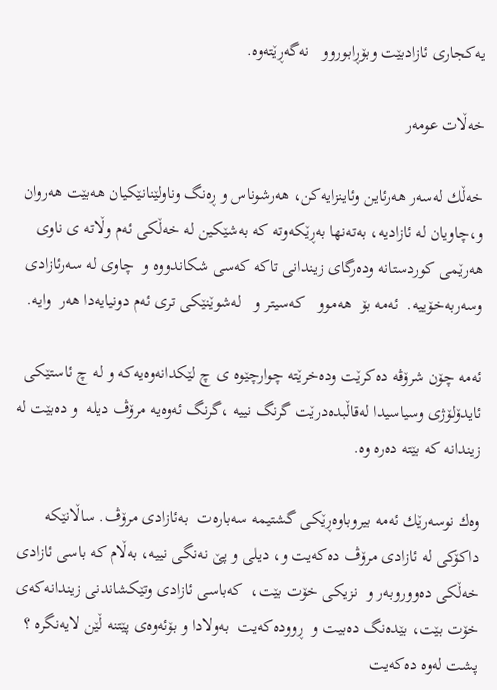یه‌كجارى ئازادبێت وبۆڕابوروو   نه‌گه‌ڕێته‌وه‌.

خه‌ڵات عومه‌ر

خه‌ڵك له‌سه‌ر هه‌رئاین وئاینزایه‌كن، هه‌رشوناس و ڕه‌نگ وناولێنانێكیان هه‌بێت هه‌روان و،چاویان له‌ ئازادیه‌، به‌ته‌نها به‌ڕێكه‌وته‌ كه‌ به‌شێكین له‌ خه‌ڵكى ئه‌م وڵاته ى ناوى هه‌رێمى كوردستانه‌ وده‌رگاى زیندانى تاكه‌ كه‌سى شكاندووه‌ و  چاوى له‌ سه‌رئازادى وسه‌ربه‌خۆییه‌.  ئه‌مه بۆ  هه‌موو   كه‌سیتر و   له‌شوێنێكى ترى ئه‌م دونيايه‌دا هه‌ر  وايه.

ئه‌مه‌ چۆن شرۆڤه‌ ده‌كرێت وده‌خرێته‌ چوارچێوه‌ ى چ لێكدانه‌وه‌یه‌كه‌‌ و له‌ چ ئاستێكى ئایدۆلۆژى وسیاسیدا له‌قاڵبده‌درێت گرنگ نییه‌ ،گرنگ ئه‌وه‌یه‌ مرۆڤ دیله‌  و ده‌بێت له‌ زیندانه‌ كه‌ بێته‌ ده‌ره‌ وه‌.

وه‌ك نوسه‌رێك ئه‌مه‌ بیروباوه‌ڕێكى گشتیمه‌ سه‌باره‌ت  به‌ئازادى مرۆڤ. ساڵانێكه‌ داكۆكى له‌ ئازادى مرۆڤ ده‌كه‌یت و، ديلی و پێ نه‌نگى نییه‌، به‌ڵام كه‌ باسى ئازادى خه‌ڵكى ده‌ووروبه‌ر و  نزیكى خۆت بێت،  كه‌باسى ئازادى وتێكشاندنى زیندانه‌كه‌ى خۆت بێت، بێده‌نگ ده‌بیت و  ڕووده‌كه‌یت  به‌ولادا و بۆئه‌وه‌ى پێتنه‌ ڵێن لایه‌نگره‌ ؟ پشت له‌وه‌ ده‌كه‌یت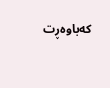كه‌باوه‌ڕت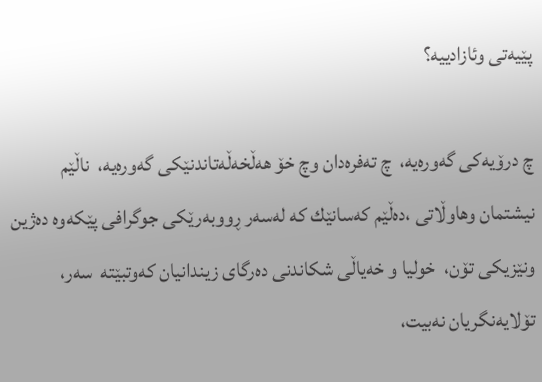پێیه‌تى وئازادییه‌؟

چ درۆیه‌كى گه‌وره‌یه‌،  چ ته‌فره‌دان وچ خۆ هه‌ڵخه‌ڵه‌تاندنێكى گه‌وره‌یه‌،  ناڵێم نیشتمان وهاوڵاتى ،ده‌ڵێم كه‌سانێك كه‌ له‌سه‌ر ڕووبه‌رێكى جوگرافى پێكه‌وه‌ ده‌ژین ونێزیكى تۆن،  خولیا و خه‌یاڵى شكاندنى ده‌رگاى زیندانیان كه‌وتبێته‌  سه‌ر، تۆلایه‌نگریان نه‌بیت،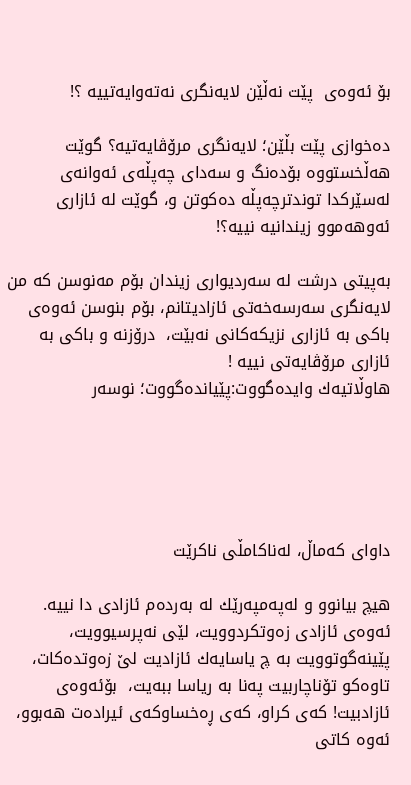بۆ ئه‌وه‌ی  پێت نه‌ڵێن لایه‌نگرى نه‌ته‌وایه‌تییه‌ ؟!

ده‌خوازى پێت بڵێن؛ لایه‌نگرى مرۆڤایه‌تیه‌؟ گوێت هه‌ڵخستووه‌ بۆده‌نگ و سه‌داى چه‌پڵه‌ى ئه‌وانه‌ى له‌سێركدا توندترچه‌پڵه‌ ده‌كوتن و، گوێت له‌ ئازارى ئه‌وهه‌موو زیندانیه‌ نییه‌؟!

به‌پیتى درشت له‌ سه‌ردیوارى زیندان بۆم مه‌نوسن كه من لایه‌نگرى سه‌رسه‌خه‌تى ئازادیتانم، بۆم بنوسن ئه‌وه‌ى باكى به‌ ئازارى نزیكه‌كانى نه‌بێت،  درۆزنه ‌و باكی به‌ ئازارى مرۆڤایه‌تى نییه‌ !
هاوڵاتیه‌ك وایده‌گووت:پێیانده‌گووت؛ نوسه‌ر





داواى كه‌ماڵ، له‌ناكامڵى ناكرێت

هیچ بیانوو و له‌په‌مپه‌رێك له‌ به‌رده‌م ئازادى دا نییه‌. ئه‌وه‌ى ئازادى زه‌وتكردوویت، لێى نه‌پرسیوویت، پێینه‌گوتوویت به‌ چ یاسایه‌ك ئازادیت لێ زه‌وتده‌كات، تاوه‌كو تۆناچاربیت په‌نا به‌ ریاسا ببه‌یت،  بۆئه‌وه‌ى ئازادبیت! كه‌ى كراو، كه‌ى ڕه‌خساوكه‌ى ئیراده‌ت هه‌بوو، ئه‌وه‌ كاتى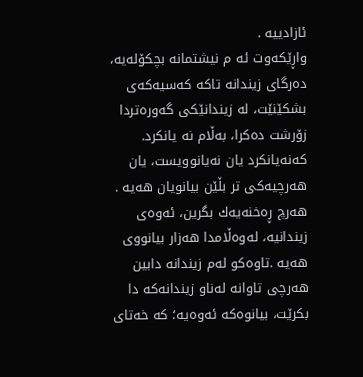ئازادییه‌ .
واڕێكه‌وت ئه‌ م نیشتمانه‌ بچكۆله‌یه‌،  ده‌رگاى زیندانه‌ تاكه‌ كه‌سیه‌كه‌ى بشكێنێت، له‌ زیندانێكى گه‌وره‌تردا زۆرشت ده‌كرا، به‌ڵام نه‌ یانكرد.  كه‌نه‌یانكرد یان نه‌یانوویست، یان هه‌رچیه‌كى تر بڵێن بیانویان هه‌یه‌ .
هه‌رچ ڕه‌خنه‌یه‌ك بگرین، ئه‌وه‌ى زیندانیه‌، له‌وه‌ڵامدا هه‌زار بیانووى هه‌یه‌ .تاوه‌كو له‌م زیندانه‌ دابین هه‌رچى تاوانه‌ له‌ناو زیندانه‌كه‌ دا بكرێت، بیانوه‌كه‌ ئه‌وه‌یه‌؛ كه‌ خه‌تاى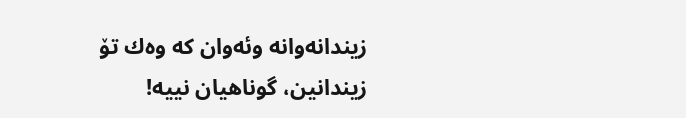زیندانه‌وانه‌ وئه‌وان كه‌ وه‌ك تۆ زیندانین، گوناهیان نییه‌!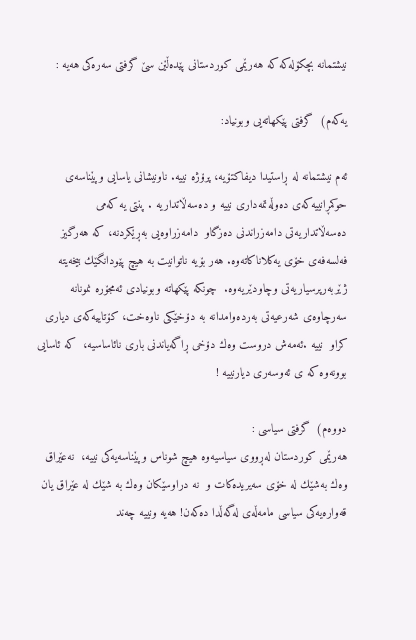نیشتمانه‌ بچكۆله‌كه‌ كه‌ هه‌رێمى كوردستانى پێده‌ڵێن سێ گرفتى سه‌ره‌كى هه‌یه‌ :

یه‌كه‌م)  گرفتى پێكهاته‌يى وبونیاد:

ئه‌م نیشتمانه‌ له‌ ڕاستیدا دیفاكتۆیه‌، پرۆژه‌ نییه‌. ناونیشانى یاسایى وپێناسه‌ى حوكمڕانییه‌كه‌ى ده‌وڵه‌تمه‌دارى نییه ‌و ده‌سه‌ڵاتداریه‌ . پنتى یه‌ كه‌مى ده‌سه‌ڵاتداریه‌تى دامه‌زراندنى ده‌زگاو  دامه‌زراوه‌یی به‌ڕێكردنه‌، كه‌ هه‌رگیز فه‌لسه‌فه‌ى خۆى یه‌كلاناكاته‌وه‌. هه‌ر بۆیه‌ ناتوانیت به‌ هیچ پێودانگێك بیخه‌یته‌ ژێربه‌رپرسیاریه‌تى وچاودێریه‌وه‌.  چونكه‌ پێكهاته‌ وبونیادى ئه‌مجۆره‌ نمونانه‌ سه‌رچاوه‌ى شه‌رعیه‌تى به‌رده‌وامدانه‌ به‌ دۆخێكى ناوه‌خت، كۆتاییه‌كه‌ى دیارى كراو  نییه‌ .ئه‌مه‌ش دروست وه‌ك دۆخى ڕاگه‌یاندنى بارى نائاساسیه‌،  كه‌ ئاسایى بوونه‌وه‌ كه‌ ى ئه‌وسه‌رى دیارنییه‌ !

دووه‌م)  گرفتى سیاسى :
هه‌رێمى كوردستان له‌ڕووى سیاسیه‌وه‌ هیچ شوناس وپێناسه‌یه‌كى نییه‌،  نه‌عێراق وه‌ك به‌شێك له‌ خۆى سه‌یریده‌كات و  نه‌ دراوسێكان وه‌ك به‌ شێك له‌ عێراق یان  قه‌واره‌یه‌كى سیاسى مامه‌ڵه‌ى له‌گه‌ڵدا ده‌كه‌ن! هه‌یه ‌ونییه‌ چه‌ند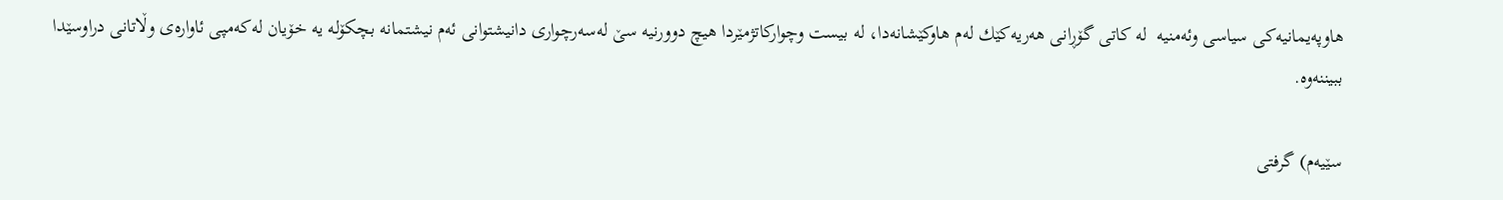هاوپه‌یمانیه‌كى سیاسى وئه‌منیه‌  له‌ كاتى گۆڕانى هه‌ریه‌كێك له‌م هاوكێشانه‌دا، له‌ بیست وچواركاتژمێردا هیچ دوورنیه‌ سێ له‌سه‌رچوارى دانیشتوانى ئه‌م نیشتمانه‌ بچكۆله‌ یه‌ خۆیان له‌كه‌مپى ئاواره‌ى وڵاتانى دراوسێدا ببیننه‌وه‌.

سێیه‌م) گرفتى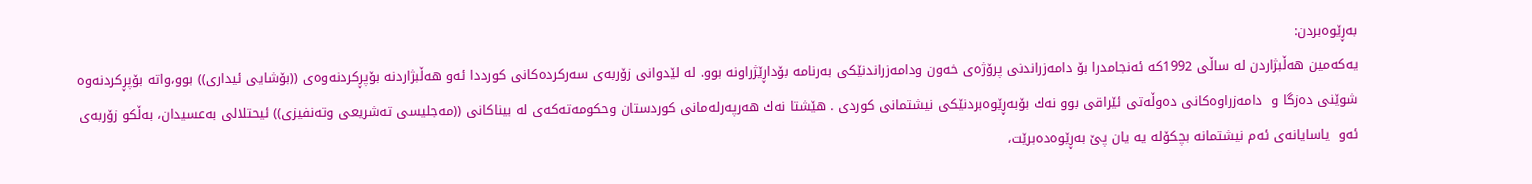به‌ڕێوه‌بردن:
یه‌كه‌مین هه‌ڵبژاردن له‌ ساڵى 1992كه‌ ئه‌نجامدرا بۆ دامه‌زراندنى پرۆژه‌ى خه‌ون ودامه‌زراندنێكى به‌رنامه‌ بۆداڕێژراونه‌ بوو. له‌ لێدوانى زۆربه‌ى سه‌ركرده‌كانى كورددا ئه‌و هه‌ڵبژاردنه‌ بۆپڕكردنه‌وه‌ى ((بۆشایى ئیدارى)) بوو،واته‌ بۆپڕكردنه‌وه‌ شوێنى ده‌زگا و  دامه‌زراوه‌كانى ده‌وڵه‌تى ئێراقى بوو نه‌ك بۆبه‌ڕێوه‌بردنێكى نیشتمانى كوردى . هێشتا نه‌ك هه‌رپه‌رله‌مانى كوردستان وحكومه‌ته‌كه‌ى له‌ بیناكانى ((مه‌جلیسى ته‌شریعى وته‌نفیزى)) ئیحتلالى به‌عسیدان، به‌ڵكو زۆربه‌ى ئه‌و  یاسایانه‌ى ئه‌م نیشتمانه‌ بچكۆله‌ یه‌ یان پێ به‌ڕێوه‌ده‌برێت،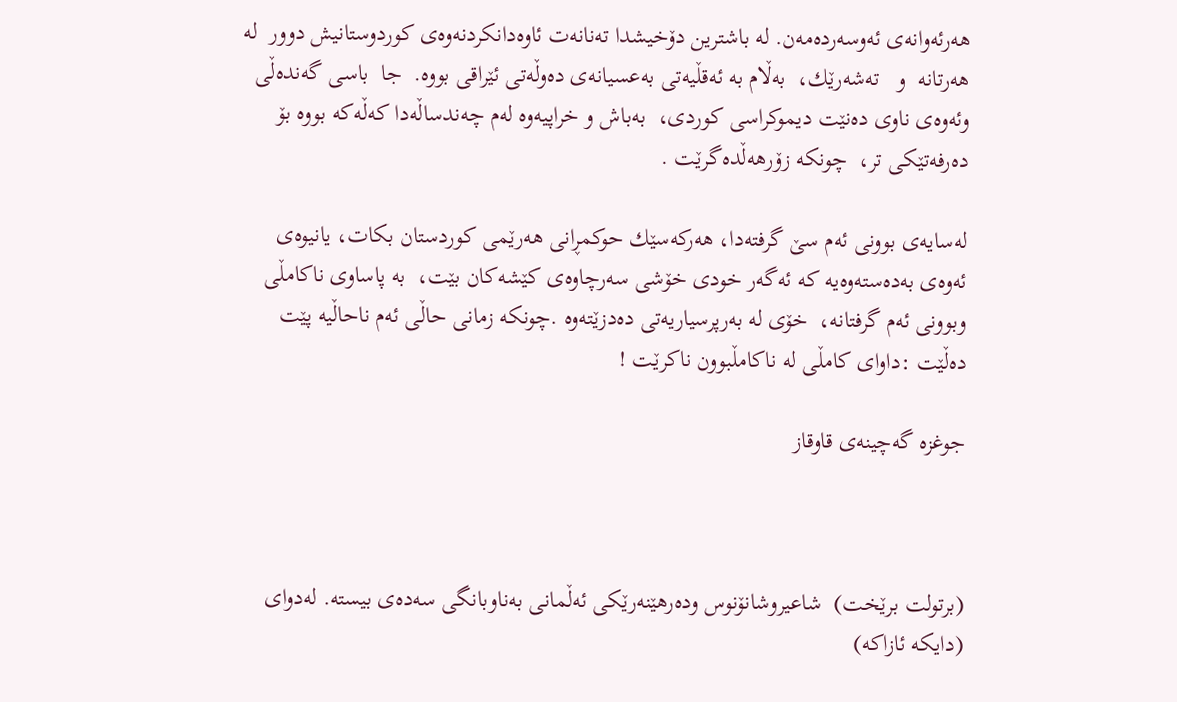هه‌رئه‌وانه‌ى ئه‌وسه‌رده‌مه‌ن. له‌ باشترین دۆخیشدا ته‌نانه‌ت ئاوه‌دانكردنه‌وه‌ى كوردوستانیش دوور  له‌ هه‌رتانه  ‌و   ته‌شه‌رێك،  به‌ڵام به‌ ئه‌قڵیه‌تى به‌عسیانه‌ى ده‌وڵه‌تى ئێراقى بووه‌.  جا  باسى گه‌نده‌ڵى وئه‌وه‌ى ناوى ده‌نێت دیموكراسى كوردى،  به‌باش و خراپیه‌وه ‌له‌م چه‌ندساڵه‌دا كه‌ڵه‌كه‌ بووه‌ بۆ ده‌رفه‌تێكى تر،  چونكه زۆرهه‌ڵده‌گرێت .

له‌سایه‌ى بوونى ئه‌م سێ گرفته‌دا، هه‌ركه‌سێك حوكمڕانى هه‌رێمى كوردستان بكات، یانیوه‌ى ئه‌وه‌ى به‌ده‌سته‌وه‌یه‌ كه‌ ئه‌گه‌ر خودى خۆشى سه‌رچاوه‌ى كێشه‌كان بێت،  به‌ پاساوى ناكامڵى وبوونى ئه‌م گرفتانه‌،  خۆى له‌ به‌رپرسیاریه‌تى ده‌دزێته‌وه‌ .چونكه‌ زمانى حاڵى ئه‌م ناحاڵیه‌ پێت ده‌ڵێت :داواى كامڵى له‌ ناكامڵبوون ناكرێت !

جوغزه‌ گه‌چینه‌ى قاوقاز



(برتولت برێخت)  شاعیروشانۆنوس وده‌رهێنه‌رێكى ئه‌ڵمانى به‌ناوبانگی سه‌ده‌ى بیسته‌. له‌دواى (دایكه‌ ئازاكه‌)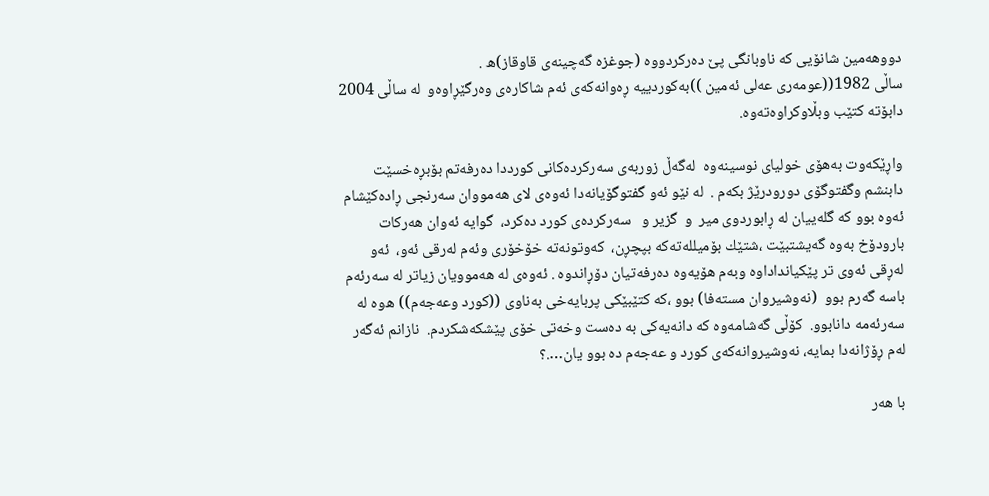دووهه‌مین شانۆیى كه‌ ناوبانگى پێ ده‌ركردووه‌ (جوغزه‌ گه‌چینه‌ى قاوقاز)ه‌ .
ساڵى 1982((عومه‌رى عه‌لى ئه‌مین ))به‌كوردییه‌ ڕه‌وانه‌كه‌ى ئه‌م شاكاره‌ى وه‌رگێڕاوه‌و  له‌ ساڵى 2004 دابۆته‌ كتێب وبڵاوكراوه‌ته‌وه‌.

واڕێكه‌وت به‌هۆى خولیاى نوسینه‌وه  ‌له‌گه‌ڵ زوربه‌ى سه‌ركرده‌كانى كورددا ده‌رفه‌تم بۆبڕه‌خسێت دابنشم وگفتوگۆى دورودرێژ بكه‌م .  له‌ نێو ئه‌و گفتوگۆیانه‌دا ئه‌وه‌ى لاى هه‌مووان سه‌رنجى ڕاده‌كێشام ئه‌وه‌ بوو كه‌ گله‌ییان له‌ ڕابوردوى میر  و  گزیر و   سه‌ركرده‌ى كورد ده‌كرد،  گوایه‌ ئه‌وان هه‌ركات بارودۆخ به‌وه‌ گه‌یشتبێت ،شتێك بۆمیلله‌ته‌كه‌ بپچڕن،  كه‌وتونه‌ته‌ خۆخۆرى وئه‌م له‌رقى ئه‌و،  ئه‌و له‌ڕقى ئه‌وى تر پێكیانداداوه‌ وبه‌م هۆیه‌وه‌ ده‌رفه‌تیان دۆڕاندوه‌ . ئه‌وه‌ى له‌ هه‌موویان زیاتر له‌ سه‌رئه‌م باسه‌ گه‌رم بوو  (نه‌وشیروان مسته‌فا) بوو ،كه‌ كتێبێكى پربایه‌خى به‌ناوى ((كورد وعه‌جه‌م)) ه‌وه‌ له‌ سه‌رئه‌مه‌ دانابوو.  كۆڵى گه‌شامه‌وه‌ كه‌ دانه‌یه‌كى به‌ ده‌ست وخه‌تى خۆى پێشكه‌شكردم.  نازانم ئه‌گه‌ر  له‌م ڕۆژانه‌دا بمایه‌، نه‌وشیروانه‌كه‌ى كورد و عه‌جه‌م ده‌ بوو یان….؟

با هه‌ر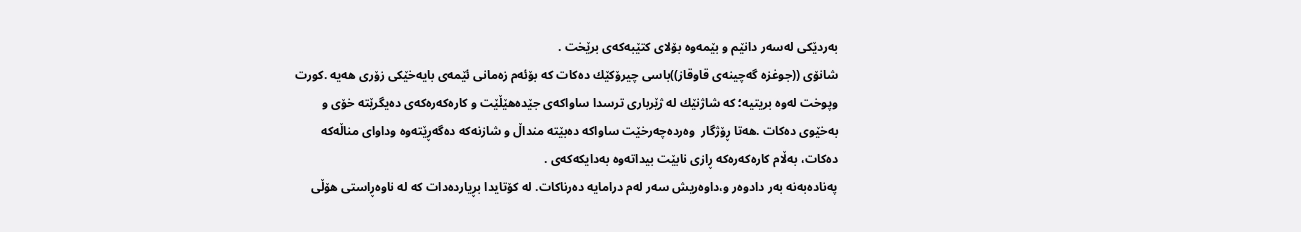به‌ردێكى له‌سه‌ر دانێم و بێمه‌وه‌ بۆلاى كتێبه‌كه‌ى برێخت .
شانۆى ((جوغزه‌ گه‌چینه‌ى قاوقاز))باسى چیرۆكێك ده‌كات كه‌ بۆئه‌م زه‌مانى ئێمه‌ى بایه‌خێكى زۆرى هه‌یه‌ .كورت وپوخت له‌وه‌ بریتیه‌؛ كه‌ شاژنێك له‌ ژێربارى ترسدا ساواكه‌ى جێده‌هێڵێت و كاره‌كه‌ره‌كه‌ى ده‌یگرێته‌ خۆى و به‌خێوى ده‌كات .هه‌تا ڕۆژگار  وه‌رده‌چه‌رخێت ساواكه‌ ده‌بێته‌ منداڵ و شازنه‌كه‌ ده‌گه‌ڕێته‌وه‌ وداواى مناڵه‌كه‌ ده‌كات، به‌ڵام كاره‌كه‌ره‌كه‌ ڕازى نابێت بیداته‌وه‌ به‌دایكه‌كه‌ى .
په‌ناده‌به‌نه به‌ر دادوه‌ر و،داوه‌ریش سه‌ر له‌م درامایه‌ ده‌رناكات. له‌ كۆتایدا بڕیارده‌دات كه‌ له‌ ناوه‌ڕاستى هۆڵى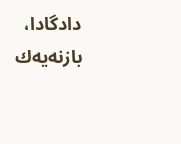دادگادا، بازنه‌یه‌ك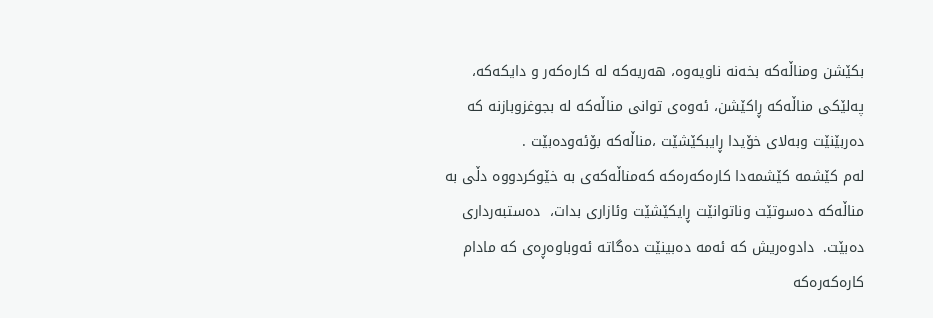بكێشن ومناڵه‌كه‌ بخه‌نه‌ ناویه‌وه‌، هه‌ریه‌كه‌ له‌ كاره‌كه‌ر و دایكه‌كه‌،  په‌لێكى مناڵه‌كه‌ ڕاكێشن، ئه‌وه‌ى توانى مناڵه‌كه‌ له‌ بجوغزوبازنه كه ده‌ربێنێت وبه‌لاى خۆیدا ڕایبكێشێت ،مناڵه‌كه‌ بۆئه‌وده‌بێت .
له‌م كێشمه‌ كێشمه‌دا كاره‌كه‌ره‌كه‌ كه‌مناڵه‌كه‌ى به‌ خێوكردووه‌ دڵى به‌ مناڵه‌كه‌ ده‌سوتێت وناتوانێت ڕایكێشێت وئازارى بدات،  ده‌ستبه‌ردارى ده‌بێت.  دادوه‌ریش كه‌ ئه‌مه‌ ده‌بینێت ده‌گاته‌ ئه‌وباوه‌ڕه‌ى كه‌ مادام كاره‌كه‌ره‌كه‌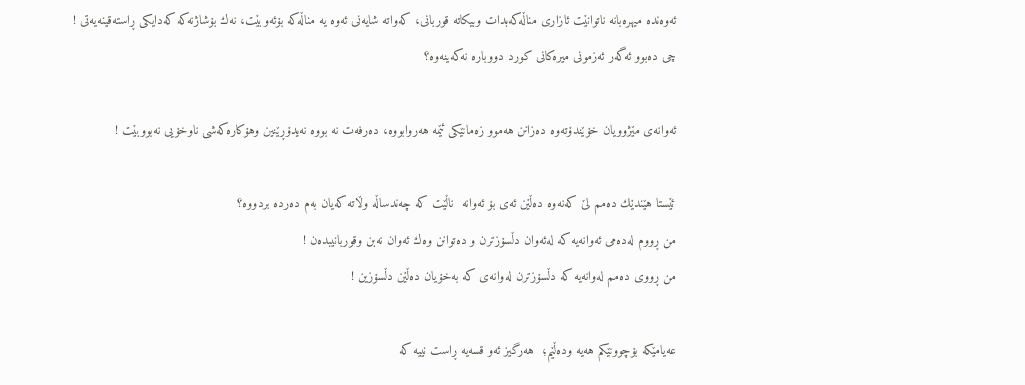ئه‌وه‌نده‌ میهره‌بانه‌ ناتوانێت ئازارى مناڵه‌كه‌بدات وبیكاته‌ قوربانى، كه‌واته‌ شایه‌نى ئه‌وه‌ یه‌ مناڵه‌كه‌ بۆئه‌وبێت، نه‌ك بۆشاژنه‌كه‌ كه‌دایكى ڕاسته‌قینه‌یه‌تى !
چى ده‌بوو ئه‌گه‌ر ئه‌زمونى میره‌كانى كورد دووباره‌ نه‌كه‌ینه‌وه‌؟

ئه‌وانه‌ى مێژوویان خۆێندۆته‌وه‌ ده‌زانن هه‌موو زه‌مانێكى ئێمه‌ هه‌روابووه‌، ده‌رفه‌ت نه‌ بووه‌ نه‌یدۆڕێنین وهۆكاره‌كه‌شی ناوخۆیى نه‌بووبێت !

ئێستا هێندێك ده‌مم لێ كه‌نه‌وه‌ ده‌ڵێن ئه‌ى بۆ ئه‌وانه‌  ناڵێت كه‌ چه‌ندساڵه‌ وڵاته‌ كه‌یان به‌م ده‌رده‌ بردووه‌؟
من ڕووم له‌ده‌مى ئه‌وانه‌یه‌ كه‌ له‌ئه‌‌وان دڵسۆزترن و ده‌توانن وه‌ك ئه‌وان نه‌بن وقوربانیبده‌ن !
من ڕووى ده‌مم له‌وانه‌یه‌ كه‌ دڵسۆزترن له‌وانه‌ى كه‌ به‌خۆیان ده‌ڵێن دڵسۆزین !

عه‌یامێكه‌ بۆچوونێكم هه‌یه‌ وده‌ڵێم؛  هه‌رگیز ئه‌و قسه‌یه‌ ڕاست نییه‌ كه‌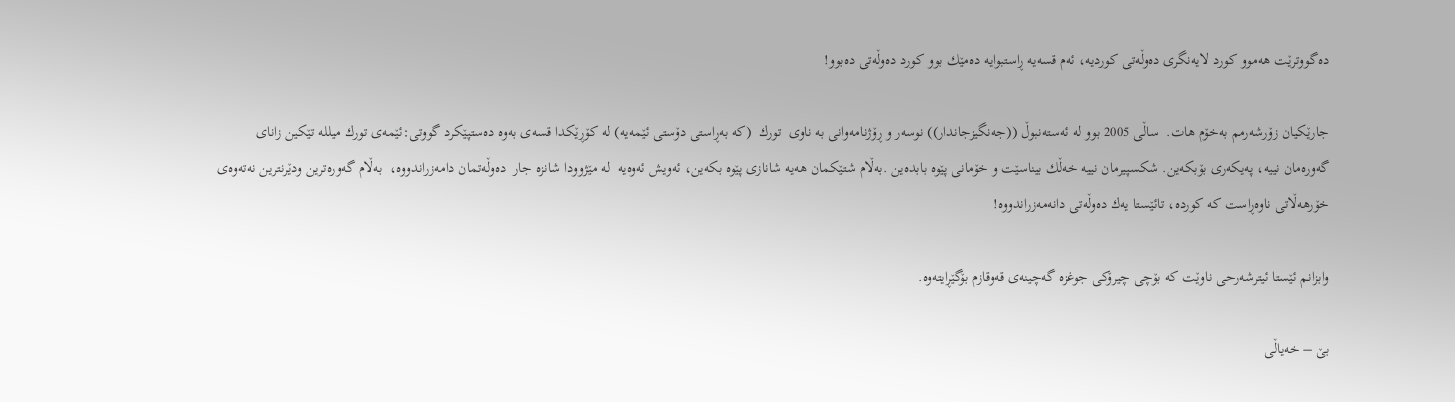ده‌گووترێت هه‌موو كورد لایه‌نگرى ده‌وڵه‌تى كوردیه‌، ئه‌م قسه‌یه‌ ڕاستبوایه‌ ده‌مێك بوو كورد ده‌وڵه‌تى ده‌بوو!

جارێكیان زۆرشه‌رمم به‌خۆم هات.  ساڵى 2005 بوو له‌ ئه‌سته‌نبوڵ ((جه‌نگیزجاندار)) نوسه‌ر و ڕۆژنامه‌وانى به ناوی  تورك  (كه‌ به‌ڕاستى دۆستى ئێمه‌یه‌) له‌ كۆڕێكدا قسه‌ى به‌وه‌ ده‌ستپێكرد گووتى:ئێمه‌ى تورك میلله‌ تێكین زاناى گه‌وره‌مان نییه‌، په‌یكه‌رى بۆبكه‌ین. شكسپیرمان نییه‌ خه‌ڵك بیناسێت و خۆمانى پێوه‌ بابده‌ین .به‌ڵام شتێكمان هه‌یه‌ شانازى پێوه‌ بكه‌ین، ئه‌ویش ئه‌وه‌یه‌  له‌ مێژوودا شانزه‌ جار  ده‌وڵه‌تمان دامه‌زراندووه‌،  به‌ڵام گه‌وره‌ترین ودێرنترین نه‌ته‌وه‌ى خۆرهه‌ڵاتى ناوه‌ڕاست كه‌ كورده‌، تائێستا یه‌ك ده‌وڵه‌تى دانه‌مه‌زراندووه‌!

وابزانم ئێستا ئیترشه‌رحى ناوێت كه‌ بۆچى چیرۆكى جوغزه‌ گه‌چینه‌ى قه‌وقازم بۆگێڕایته‌وه‌.

بێ – خه‌یاڵى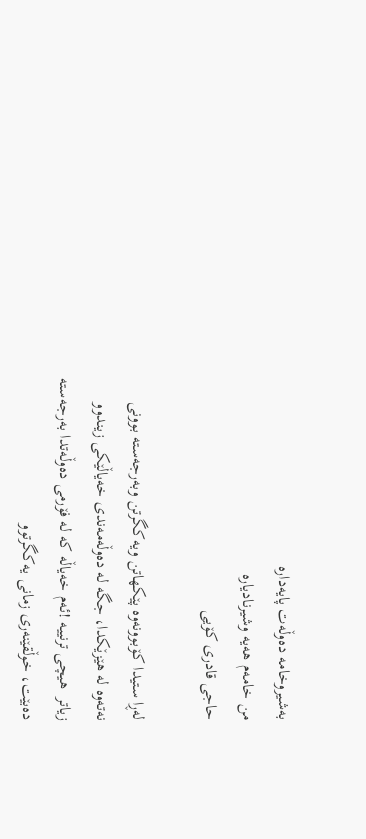به‌شیروخامه‌ ده‌وڵه‌ت پایه‌داره‌
من خامه‌م هه‌یه‌ وشیرنادیاره‌
حاجى قادری كۆیی

له‌ڕا ستیدا كۆبوونه‌وه‌ پێكهاتن ویه‌كگرتن وبه‌رجه‌سته‌ بوونى نه‌ته‌وه‌ له‌ هێزێكدا، جگه‌ له‌ ده‌وڵه‌مه‌ندى خه‌یاڵێكى زیندوو زیاتر  هیچى ترنییه‌ !ئه‌م خه‌یاڵه‌ كه‌ له‌ فۆرمى ده‌وڵه‌تدا به‌رجه‌سته‌ ده‌بێت، خوڵقێنه‌رى زمانى یه‌كگرتوو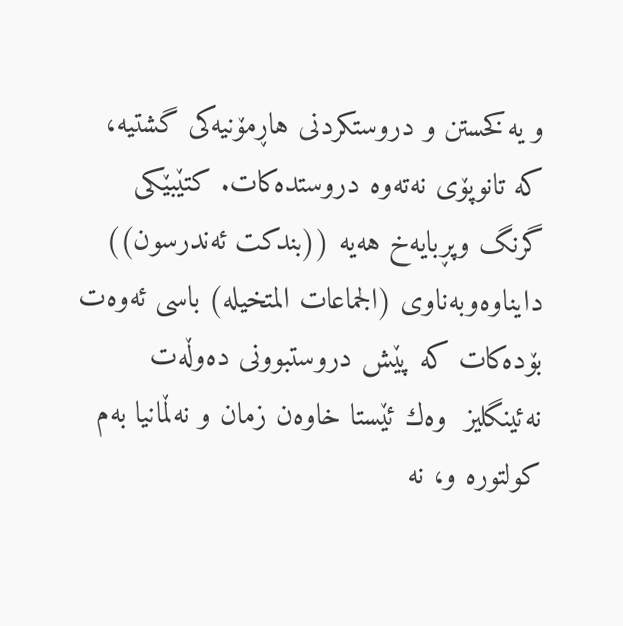و یه‌كخستن و دروستكردنى هاڕمۆنیه‌كى گشتیه‌، كه‌ تانوپۆى نه‌ته‌وه‌ دروستده‌كات. كتێبێكى گرنگ وپڕبایه‌خ هه‌یه‌ ((بندكت ئه‌ندرسون)) دایناوه‌وبه‌ناوى (الجماعات المتخیله‌) باسى ئه‌وه‌ت بۆده‌كات كه‌ پێش دروستبوونى ده‌وڵه‌ت نه‌ئینگلیز  وه‌ك ئێستا خاوه‌ن زمان و نه‌ڵمانیا به‌م كولتوره‌ و، نه‌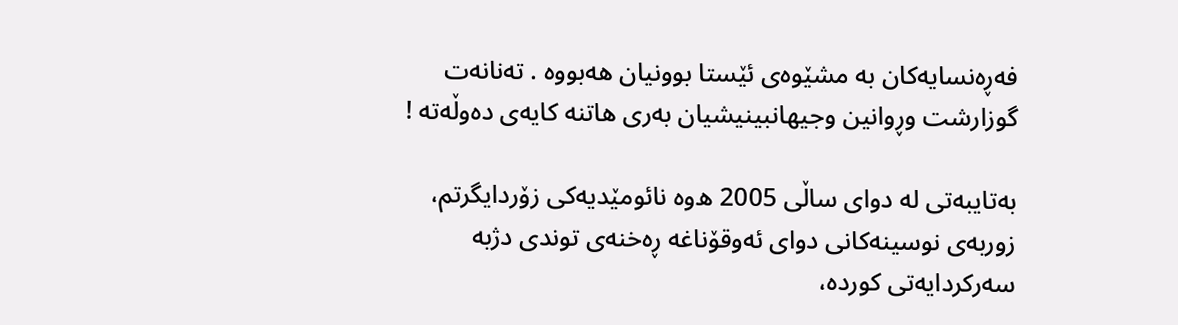فه‌ڕه‌نسایه‌كان به‌ مشێوه‌ى ئێستا بوونیان هه‌بووه‌ . ته‌نانه‌ت گوزارشت وڕوانین وجیهانبینیشیان به‌رى هاتنه ‌كایه‌ى ده‌وڵه‌ته‌ !

به‌تایبه‌تى له‌ دواى ساڵى 2005 ه‌وه‌ نائومێدیه‌كى زۆردایگرتم،  زوربه‌ى نوسینه‌كانى دواى ئه‌وقۆناغه‌ ڕه‌خنه‌ى توندى دژبه‌ سه‌ركردایه‌تى كورده‌،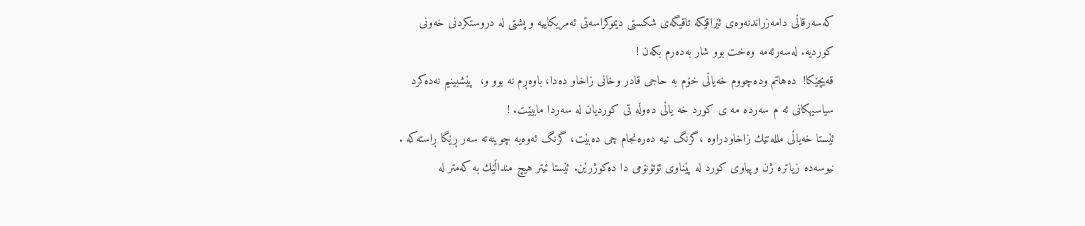كه‌سه‌رقاڵى دامه‌زراندنه‌وه‌ی ئێراقێكه‌ تاقیگه‌ى شكستى دیموكراسه‌تى ئه‌مریكاییه‌ و پشتى له‌ دروستكردنى خه‌ونى كوردیه‌. له‌سه‌رئه‌مه‌ وه‌خت بوو شار به‌ده‌رم بكه‌ن !
قه‌یچێكا!  ده‌هاتم وده‌چووم خه‌یاڵى خۆم به‌ حاجى قادر وخانى زاخاو ده‌دا، باوه‌ڕم نه‌ بوو و،  پێشبینیم نه‌ده‌كرد سياسيهكانى ئه م سه‌رده مه ى كورد خه ياڵی ده‌وڵه تى كورديان له سه‌ردا مابيێت. !
ئێستا خه‌یاڵى ملله‌تێك زاخاودراوه‌ ،گرنگ نیه‌ ده‌ره‌نجام چى ده‌بێت، گرنگ ئه‌وه‌یه‌ چوینه‌ته‌ سه‌ر ڕێگا ڕاسته‌كه‌ .
نیوسه‌ده‌ زیاتره‌ ژن وپیاوى كورد له‌ پێناوى ئۆتۆنۆمى دا ده‌كوژرێن. ئێستا ئیتر هیچ منداڵێك به‌ كه‌متر له‌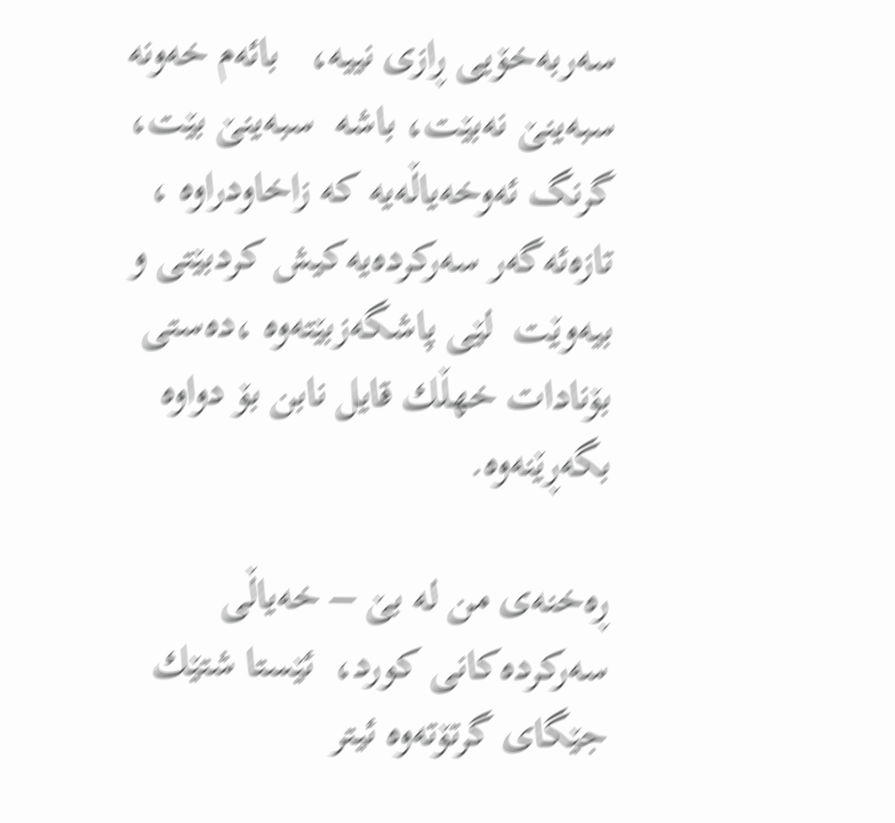سه‌ربه‌خۆیى ڕازى نییه‌،   بائه‌م خه‌ونه‌ سبه‌ینێ نه‌بێت، باشه‌  سبه‌ینێ بێت، گرنگ ئه‌وخه‌یاڵه‌یه‌ كه‌ زاخاودراوه‌ ،  تازه‌ئه‌گه‌ر سه‌ركرده‌یه‌كیش كردبێتى و بيه‌وێت  لێى پاشگه‌زبێته‌وه‌ ،ده‌ستى بۆنادات خهڵك قايل نابن بۆ دواوه‌ بگه‌ڕێنه‌وه‌.

ڕه‌خنه‌ى من له‌ بێ – خه‌یاڵى سه‌ركرده‌كانى كورد،  ئێستا شتێك جێگاى گرتۆته‌وه‌ ئیتر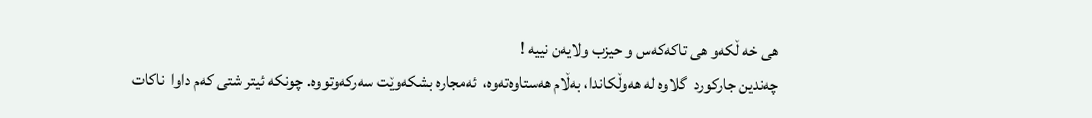هى خه‌ ڵكه‌و هى تاكه‌كه‌س و حیزب ولایه‌ن نییه‌ !
چه‌ندین جاركورد  گلاوه‌ له ‌هه‌وڵكاندا، به‌ڵام هه‌ستاوه‌ته‌وه‌،  ئه‌مجاره‌ بشكه‌وێت سه‌ركه‌وتووه‌. چونكه‌ ئیتر شتى كه‌م داوا  ناكات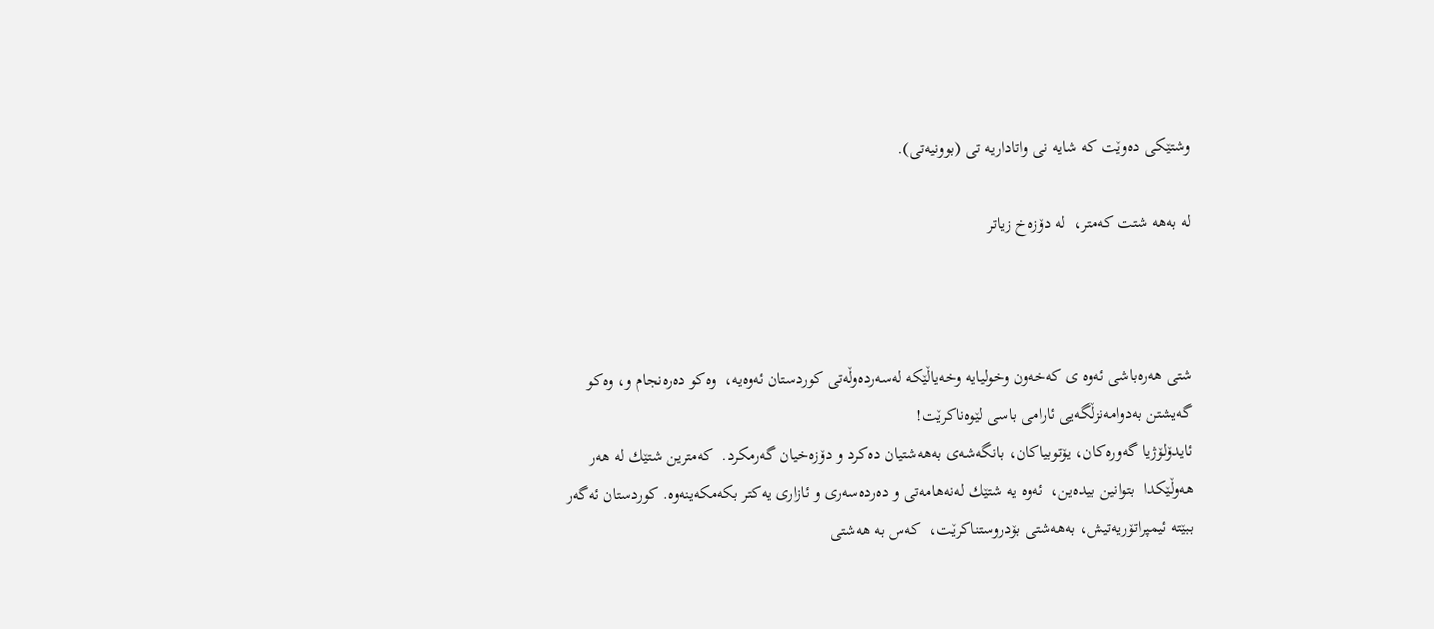وشتێكى ده‌وێت كه‌ شایه‌ نى واتاداريه تى (بوونيه‌تى).

له به‌هه شتت كه‌متر،  له‌ دۆزه‌خ زیاتر



شتى هه‌ره‌باشى ئه‌وه‌ ى كه‌خه‌ون وخولیایه‌ وخه‌یاڵێكه‌ له‌سه‌رده‌وڵه‌تى كوردستان ئه‌وه‌یه‌،  وه‌كو ده‌ره‌نجام و، وه‌كو گه‌يشتن به‌دوامه‌نزڵگه‌یى ئارامى باسى لێوه‌ناكرێت!
ئایدۆلۆژیا گه‌وره‌كان، یۆتوبیاكان، بانگه‌شه‌ى به‌هه‌شتیان ده‌كرد و دۆزه‌خیان گه‌رمكرد.  كه‌مترین شتێك له‌ هه‌ر هه‌وڵێكدا  بتوانین بیده‌ین،  ئه‌وه‌ یه‌ شتێك له‌نه‌هامه‌تى و ده‌رده‌سه‌رى و ئازارى یه‌كتر بكه‌مكه‌ینه‌وه‌. كوردستان ئه‌گه‌ر ببێته‌ ئیمپراتۆریه‌تیش، به‌هه‌شتى بۆدروستناكرێت،  كه‌س به‌ هه‌شتى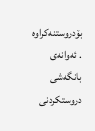بۆدروستنه‌كراوه‌ . ئه‌وانه‌ى بانگه‌شى دروستكردنى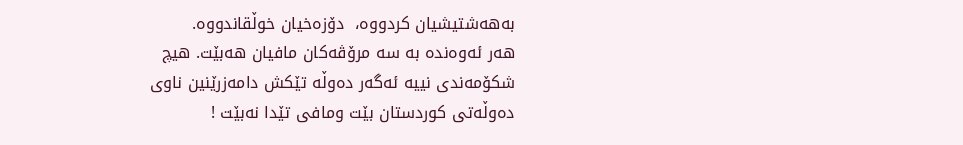به‌هه‌شتیشیان كردووه‌،  دۆزه‌خیان خوڵقاندووه‌.
هه‌ر ئه‌وه‌نده به سه مرۆڤه‌كان مافيان هه‌بێت. هیچ شكۆمه‌ندى نییه‌ ئه‌گه‌ر ده‌وڵه تێكش دامه‌زرێنین ناوى ده‌وڵه‌تى كوردستان بێت ومافى تێدا نه‌بێت !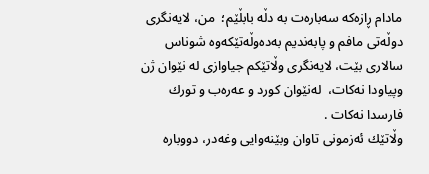مادا‌م ڕازه‌كه‌ سه‌باره‌ت به‌ دڵه‌ بابڵێم؛  من، لايه‌نگرى دوڵه‌تى مافم و پابه‌ندیم به‌ده‌وڵه‌تێكه‌وه شوناس سالارى بێت، لایه‌نگرى وڵاتێكم جیاوازى له‌ نێوان ژن وپیاودا نه‌كات،  له‌نێوان كورد و عه‌ره‌ب و تورك فارسدا نه‌كات .
وڵاتێك ئه‌زمونى تاوان وبێنه‌وایى وغه‌در، دووباره‌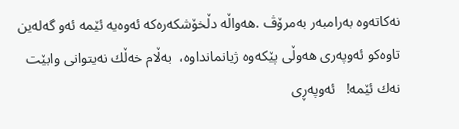نه‌كاته‌وه‌ به‌رامبه‌ر به‌مرۆڤ .هه‌واڵه‌ دڵخۆشكه‌ره‌كه‌ ئه‌وه‌یه‌ ئێمه‌ ئه‌و گه‌له‌ین تاوه‌كو ئه‌و‌په‌رى هه‌وڵى پێكه‌وه‌ ژیانمانداوه‌،  به‌ڵام خه‌ڵك نه‌یتوانى وابێت نه‌ك ئێمه‌!   ئه‌وپه‌ڕى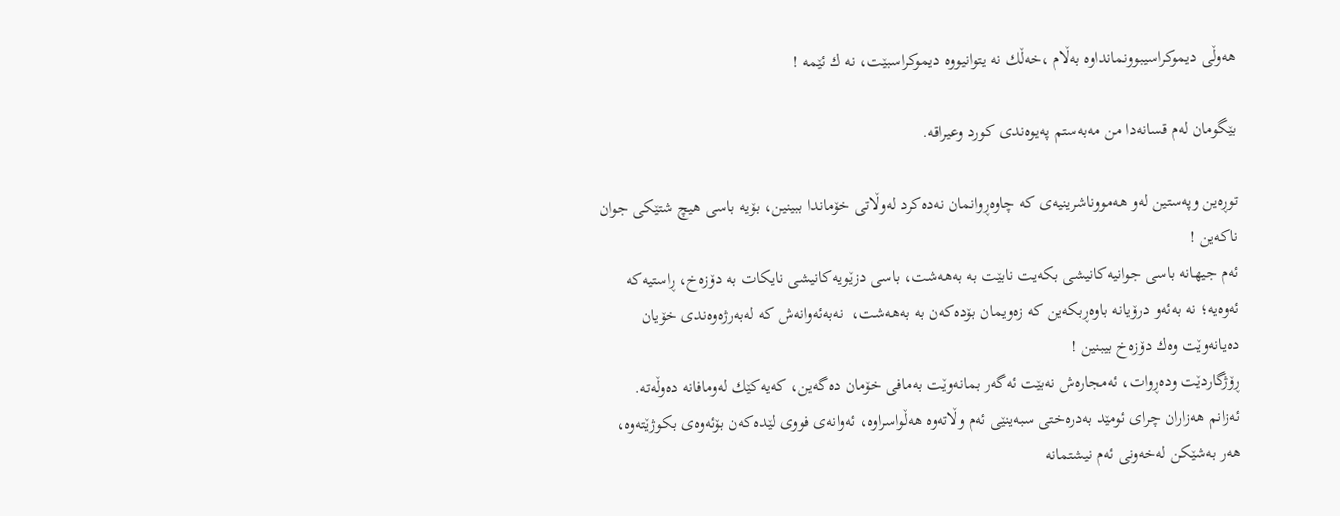هه‌وڵى دیموكراسيبوونمانداوه‌ به‌ڵام ،خه‌ڵك نه‌ یتوانیووه‌ دیموكراسبێت، نه‌ ك ئێمه‌ !

بێگومان له‌م قسانه‌دا من مه‌به‌ستم په‌يوه‌ندى كورد وعيراقه.

توڕه‌ین وپه‌ستین له‌و هه‌مووناشرینیه‌ی كه‌ چاوه‌ڕوانمان نه‌ده‌كرد له‌وڵاتى خۆماندا ببینین، بۆیه‌ باسى هیچ شتێكی جوان ناكه‌ین !
ئه‌م جیهانه‌ باسى جوانیه‌كانیشى بكه‌یت نابێت به‌ به‌هه‌شت، باسى دزێویه‌كانیشى نایكات به‌ دۆزه‌خ، ڕاستیه‌كه‌ ئه‌وه‌یه؛‌ نه‌ به‌ئه‌و درۆیانه‌ باوه‌ڕبكه‌ین كه‌ زه‌ویمان بۆده‌كه‌ن به‌ به‌هه‌شت،  نه‌به‌ئه‌‌وانه‌ش كه‌ له‌به‌رژه‌وه‌ندى خۆیان ده‌یانه‌وێت وه‌ك دۆزه‌خ بیبنین !
ڕۆژگاردێت وده‌ڕوات، ئه‌مجاره‌ش نه‌بێت ئه‌گه‌ر بمانه‌وێت به‌مافى خۆمان ده‌گه‌ین، كه‌یه‌كێك له‌ومافانه‌ ده‌وڵه‌ته‌.
ئه‌زانم هه‌زاران چراى ئومێد به‌دره‌ختى سبه‌ینێى ئه‌م وڵاته‌وه‌ هه‌ڵواسراوه‌، ئه‌وانه‌ى فووى لێده‌كه‌ن بۆئه‌وه‌ى بكوژێته‌وه‌، هه‌ر به‌شێكن له‌خه‌ونى ئه‌م نیشتمانه‌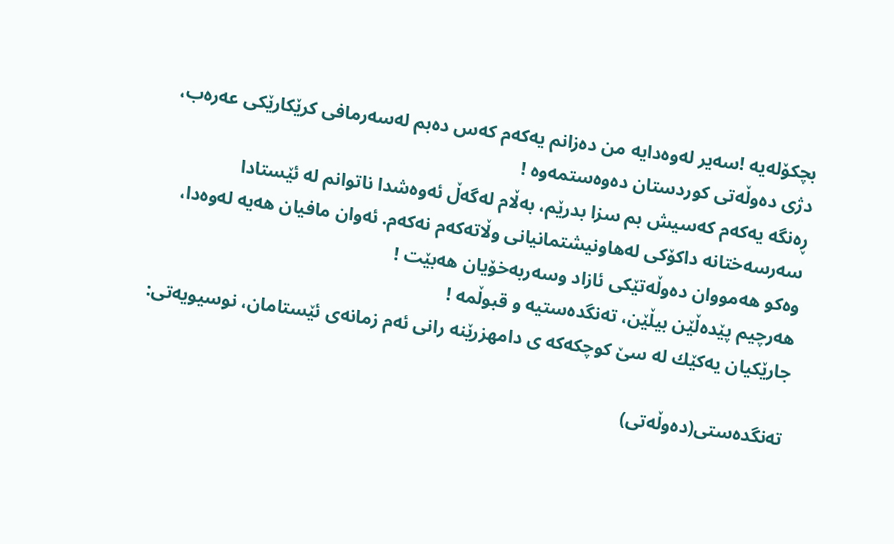بچكۆله‌یه‌ !سه‌یر له‌وه‌دایه‌ من ده‌زانم یه‌كه‌م كه‌س ده‌بم له‌سه‌رمافى كرێكارێكى عه‌ره‌ب، دژى ده‌وڵه‌تى كوردستان ده‌وه‌ستمه‌وه‌ !
ڕه‌نگه‌ یه‌كه‌م كه‌سیش بم سزا بدرێم، به‌ڵام له‌گه‌ڵ ئه‌وه‌شدا ناتوانم له‌ ئێستادا سه‌رسه‌ختانه‌ داكۆكى له‌هاونیشتمانیانى وڵاته‌كه‌م نه‌كه‌م. ئه‌وان مافیان هه‌یه‌ له‌وه‌دا، وه‌كو هه‌مووان ده‌وڵه‌تێكى ئازاد وسه‌ربه‌خۆیان هه‌بێت !
هه‌رچیم پێده‌ڵێن بیڵێن، ته‌نگده‌ستیه ‌و قبوڵمه‌ !
جارێكیان یه‌كێك له‌ سێ كوچكه‌كه ى دامهزرێنه رانى ئه‌م زمانه‌ى ئێستامان، نوسیویه‌تى:

ته‌نگده‌ستى(ده‌وڵه‌تى)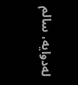له‌دوایه‌، سالم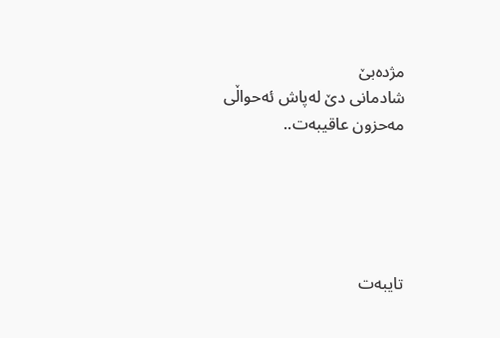مژده‌بێ
شادمانى دێ له‌پاش ئه‌حواڵى مه‌حزون عاقیبه‌ت..





تایبه‌ت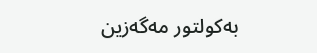به‌كولتور مه‌گه‌زین